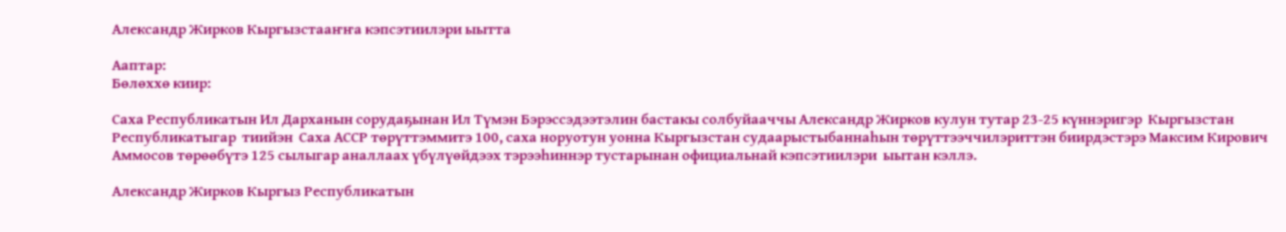Александр Жирков Кыргызстааҥҥа кэпсэтиилэри ыытта

Ааптар:
Бөлөххө киир:

Саха Республикатын Ил Дарханын сорудаҕынан Ил Түмэн Бэрэссэдээтэлин бастакы солбуйааччы Александр Жирков кулун тутар 23-25 күннэригэр  Кыргызстан Республикатыгар  тиийэн  Саха АССР төрүттэммитэ 100, саха норуотун уонна Кыргызстан судаарыстыбаннаһын төрүттээччилэриттэн биирдэстэрэ Максим Кирович Аммосов төрөөбүтэ 125 сылыгар аналлаах үбүлүөйдээх тэрээһиннэр тустарынан официальнай кэпсэтиилэри  ыытан кэллэ.

Александр Жирков Кыргыз Республикатын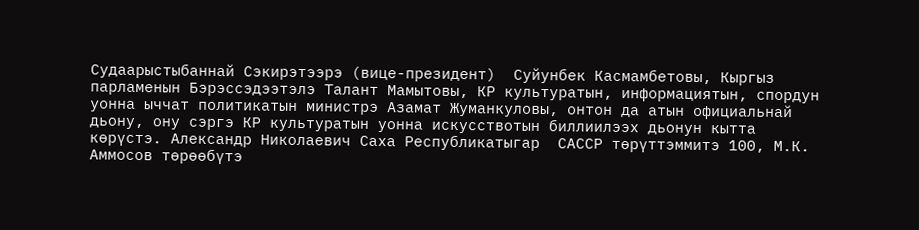Судаарыстыбаннай Сэкирэтээрэ (вице-президент)  Суйунбек Касмамбетовы, Кыргыз парламенын Бэрэссэдээтэлэ Талант Мамытовы, КР культуратын, информациятын, спордун уонна ыччат политикатын министрэ Азамат Жуманкуловы, онтон да атын официальнай дьону, ону сэргэ КР культуратын уонна искусствотын биллиилээх дьонун кытта көрүстэ. Александр Николаевич Саха Республикатыгар  САССР төрүттэммитэ 100, М.К. Аммосов төрөөбүтэ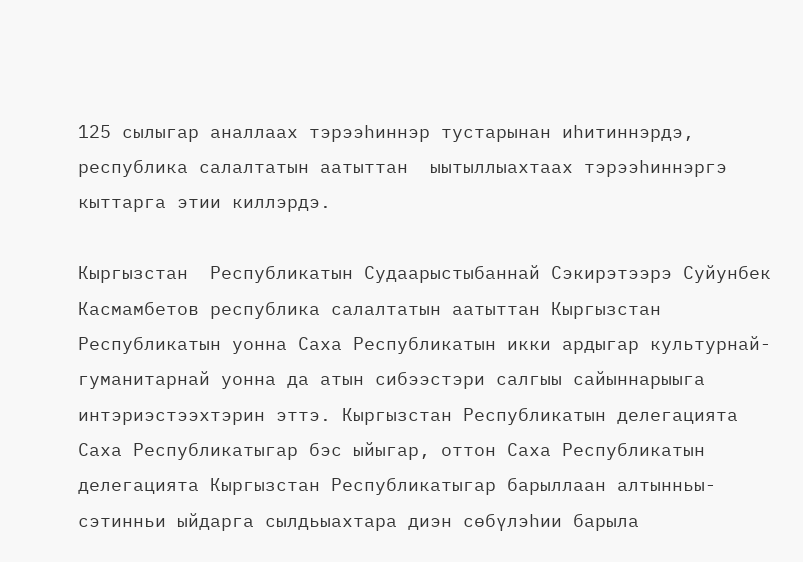125 сылыгар аналлаах тэрээһиннэр тустарынан иһитиннэрдэ, республика салалтатын аатыттан  ыытыллыахтаах тэрээһиннэргэ кыттарга этии киллэрдэ.

Кыргызстан  Республикатын Судаарыстыбаннай Сэкирэтээрэ Суйунбек Касмамбетов республика салалтатын аатыттан Кыргызстан Республикатын уонна Саха Республикатын икки ардыгар культурнай-гуманитарнай уонна да атын сибээстэри салгыы сайыннарыыга интэриэстээхтэрин эттэ. Кыргызстан Республикатын делегацията Саха Республикатыгар бэс ыйыгар, оттон Саха Республикатын делегацията Кыргызстан Республикатыгар барыллаан алтынньы-сэтинньи ыйдарга сылдьыахтара диэн сөбүлэһии барыла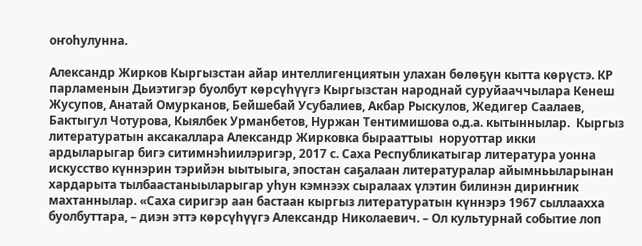оҥоһулунна.

Александр Жирков Кыргызстан айар интеллигенциятын улахан бөлөҕүн кытта көрүстэ. КР парламенын Дьиэтигэр буолбут көрсүһүүгэ Кыргызстан народнай суруйааччылара Кенеш Жусупов, Анатай Омурканов, Бейшебай Усубалиев, Акбар Рыскулов, Жедигер Саалаев, Бактыгул Чотурова, Кыялбек Урманбетов, Нуржан Тентимишова о.д.а. кытыннылар.  Кыргыз литературатын аксакаллара Александр Жирковка бырааттыы  норуоттар икки ардыларыгар бигэ ситимнэһиилэригэр, 2017 с. Саха Республикатыгар литература уонна искусство күннэрин тэрийэн ыытыыга, эпостан саҕалаан литературалар айымньыларынан хардарыта тылбаастаныыларыгар уһун кэмнээх сыралаах үлэтин билинэн дириҥник махтаннылар. «Саха сиригэр аан бастаан кыргыз литературатын күннэрэ 1967 сыллаахха буолбуттара, – диэн эттэ көрсүһүүгэ Александр Николаевич. – Ол культурнай событие лоп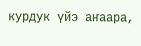курдук үйэ аҥаара,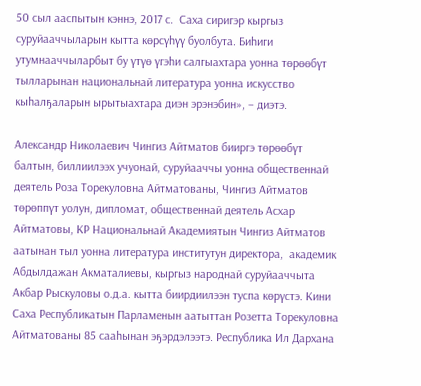50 сыл ааспытын кэннэ, 2017 с.  Саха сиригэр кыргыз суруйааччыларын кытта көрсүһүү буолбута. Биһиги утумнааччыларбыт бу үтүө үгэһи салгыахтара уонна төрөөбүт тылларынан национальнай литература уонна искусство кыһалҕаларын ырытыахтара диэн эрэнэбин», – диэтэ.

Александр Николаевич Чингиз Айтматов бииргэ төрөөбүт балтын, биллиилээх учуонай, суруйааччы уонна общественнай деятель Роза Торекуловна Айтматованы, Чингиз Айтматов төрөппүт уолун, дипломат, общественнай деятель Асхар Айтматовы, КР Национальнай Академиятын Чингиз Айтматов аатынан тыл уонна литература институтун директора,  академик Абдылдажан Акматалиевы, кыргыз народнай суруйааччыта Акбар Рыскуловы о.д.а. кытта биирдиилээн туспа көрүстэ. Кини Саха Республикатын Парламенын аатыттан Розетта Торекуловна Айтматованы 85 сааһынан эҕэрдэлээтэ. Республика Ил Дархана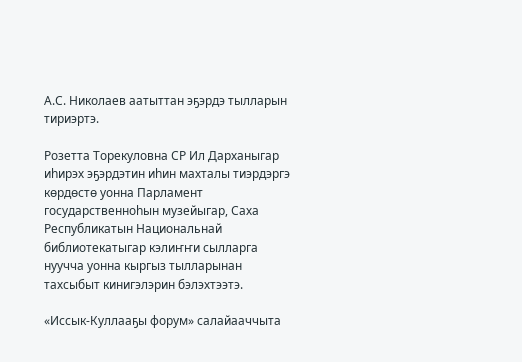А.С. Николаев аатыттан эҕэрдэ тылларын тириэртэ.

Розетта Торекуловна СР Ил Дарханыгар иһирэх эҕэрдэтин иһин махталы тиэрдэргэ көрдөстө уонна Парламент государственноһын музейыгар, Саха Республикатын Национальнай библиотекатыгар кэлиҥҥи сылларга нуучча уонна кыргыз тылларынан тахсыбыт кинигэлэрин бэлэхтээтэ.

«Иссык-Куллааҕы форум» салайааччыта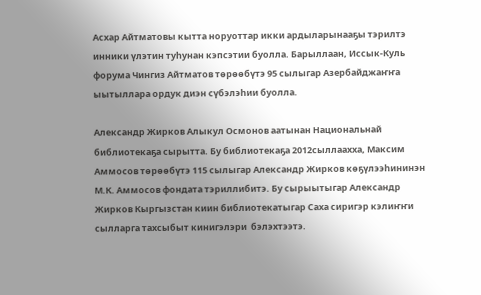Асхар Айтматовы кытта норуоттар икки ардыларынааҕы тэрилтэ инники үлэтин туһунан кэпсэтии буолла. Барыллаан, Иссык-Куль форума Чингиз Айтматов төрөөбүтэ 95 сылыгар Азербайджаҥҥа  ыытыллара ордук диэн сүбэлэһии буолла.

Александр Жирков Алыкул Осмонов аатынан Национальнай библиотекаҕа сырытта. Бу библиотекаҕа 2012сыллаахха, Максим Аммосов төрөөбүтэ 115 сылыгар Александр Жирков көҕүлээһининэн М.К. Аммосов фондата тэриллибитэ. Бу сырыытыгар Александр Жирков Кыргызстан киин библиотекатыгар Саха сиригэр кэлиҥҥи сылларга тахсыбыт кинигэлэри  бэлэхтээтэ.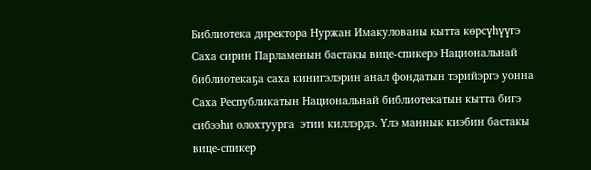Библиотека директора Нуржан Имакулованы кытта көрсүһүүгэ Саха сирин Парламенын бастакы вице-спикерэ Национальнай библиотекаҕа саха кинигэлэрин анал фондатын тэрийэргэ уонна Саха Республикатын Национальнай библиотекатын кытта бигэ сибээһи олохтуурга  этии киллэрдэ. Үлэ маннык киэбин бастакы вице-спикер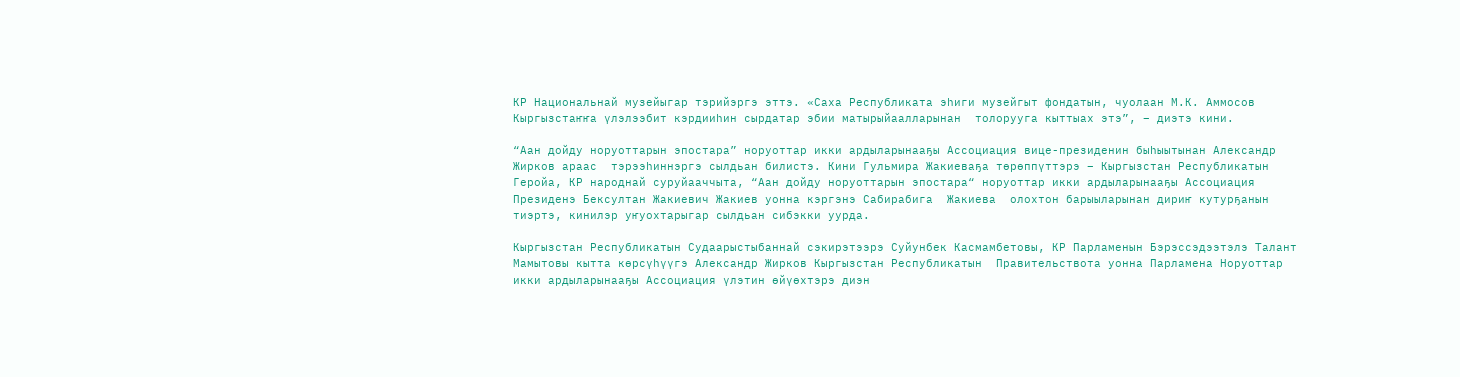КР Национальнай музейыгар тэрийэргэ эттэ. «Саха Республиката эһиги музейгыт фондатын, чуолаан М.К. Аммосов Кыргызстаҥҥа үлэлээбит кэрдииһин сырдатар эбии матырыйаалларынан  толорууга кыттыах этэ”, – диэтэ кини.

“Аан дойду норуоттарын эпостара” норуоттар икки ардыларынааҕы Ассоциация вице-президенин быһыытынан Александр Жирков араас  тэрээһиннэргэ сылдьан билистэ. Кини Гульмира Жакиеваҕа төрөппүттэрэ – Кыргызстан Республикатын  Геройа, КР народнай суруйааччыта, “Аан дойду норуоттарын эпостара“ норуоттар икки ардыларынааҕы Ассоциация Президенэ Бексултан Жакиевич Жакиев уонна кэргэнэ Сабирабига  Жакиева  олохтон барыыларынан дириҥ кутурҕанын тиэртэ, кинилэр уҥуохтарыгар сылдьан сибэкки уурда.

Кыргызстан Республикатын Судаарыстыбаннай сэкирэтээрэ Суйунбек Касмамбетовы, КР Парламенын Бэрэссэдээтэлэ Талант Мамытовы кытта көрсүһүүгэ Александр Жирков Кыргызстан Республикатын  Правительствота уонна Парламена Норуоттар икки ардыларынааҕы Ассоциация үлэтин өйүөхтэрэ диэн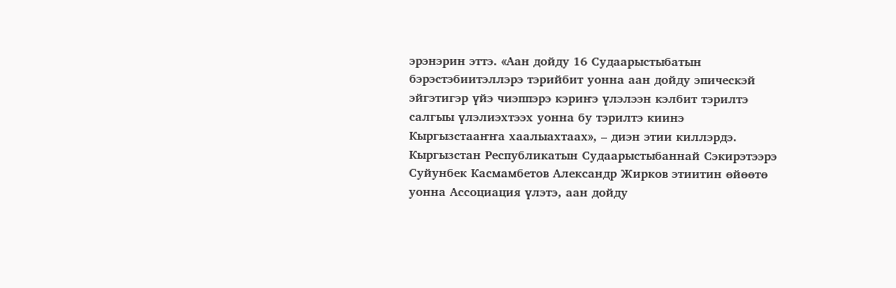эрэнэрин эттэ. «Аан дойду 16 Судаарыстыбатын бэрэстэбиитэллэрэ тэрийбит уонна аан дойду эпическэй эйгэтигэр үйэ чиэппэрэ кэриҥэ үлэлээн кэлбит тэрилтэ салгыы үлэлиэхтээх уонна бу тэрилтэ киинэ Кыргызстааҥҥа хаалыахтаах», – диэн этии киллэрдэ. Кыргызстан Республикатын Судаарыстыбаннай Сэкирэтээрэ Суйунбек Касмамбетов Александр Жирков этиитин өйөөтө уонна Ассоциация үлэтэ, аан дойду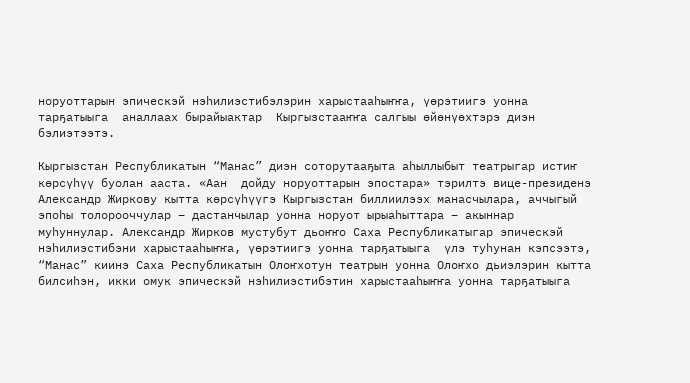норуоттарын эпическэй нэһилиэстибэлэрин харыстааһыҥҥа, үөрэтиигэ уонна тарҕатыыга  аналлаах бырайыактар  Кыргызстааҥҥа салгыы өйөнүөхтэрэ диэн бэлиэтээтэ.

Кыргызстан Республикатын “Манас” диэн соторутааҕыта аһыллыбыт театрыгар истиҥ көрсүһүү буолан ааста. «Аан  дойду норуоттарын эпостара» тэрилтэ вице-президенэ Александр Жиркову кытта көрсүһүүгэ Кыргызстан биллиилээх манасчылара, аччыгый эпоһы толорооччулар – дастанчылар уонна норуот ырыаһыттара – акыннар муһуннулар. Александр Жирков мустубут дьоҥҥо Саха Республикатыгар эпическэй нэһилиэстибэни харыстааһыҥҥа, үөрэтиигэ уонна тарҕатыыга  үлэ туһунан кэпсээтэ, “Манас” киинэ Саха Республикатын Олоҥхотун театрын уонна Олоҥхо дьиэлэрин кытта билсиһэн, икки омук эпическэй нэһилиэстибэтин харыстааһыҥҥа уонна тарҕатыыга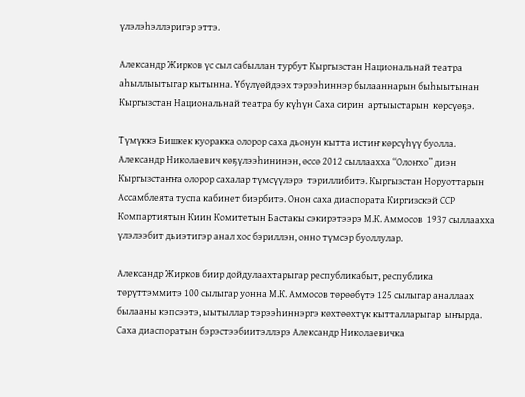үлэлэһэллэригэр эттэ.

Александр Жирков үс сыл сабыллан турбут Кыргызстан Национальнай театра аһыллыытыгар кытынна. Үбүлүөйдээх тэрээһиннэр былааннарын быһыытынан Кыргызстан Национальнай театра бу күһүн Саха сирин  артыыстарын  көрсүөҕэ.

Түмүккэ Бишкек куоракка олорор саха дьонун кытта истиҥ көрсүһүү буолла. Александр Николаевич көҕүлээһининэн, өссө 2012 сыллаахха “Олоҥхо” диэн Кыргызстаҥҥа олорор сахалар түмсүүлэрэ  тэриллибитэ. Кыргызстан Норуоттарын Ассамблеята туспа кабинет биэрбитэ. Онон саха диаспората Киргизскэй ССР Компартиятын Киин Комитетын Бастакы сэкирэтээрэ М.К. Аммосов  1937 сыллаахха үлэлээбит дьиэтигэр анал хос бэриллэн, онно түмсэр буоллулар.

Александр Жирков биир дойдулаахтарыгар республикабыт, республика төрүттэммитэ 100 сылыгар уонна М.К. Аммосов төрөөбүтэ 125 сылыгар аналлаах былааны кэпсээтэ, ыытыллар тэрээһиннэргэ көхтөөхтүк кытталларыгар  ыҥырда. Саха диаспоратын бэрэстээбиитэллэрэ Александр Николаевичка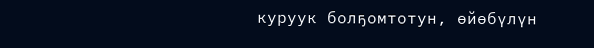куруук болҕомтотун, өйөбүлүн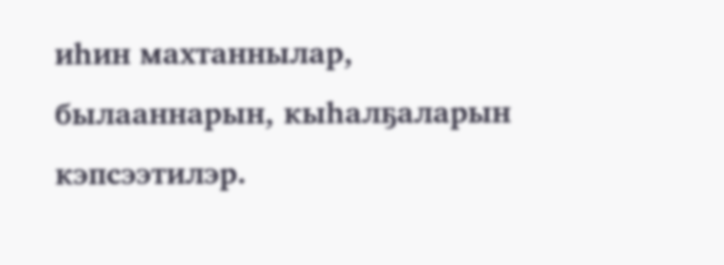иһин махтаннылар, былааннарын, кыһалҕаларын кэпсээтилэр.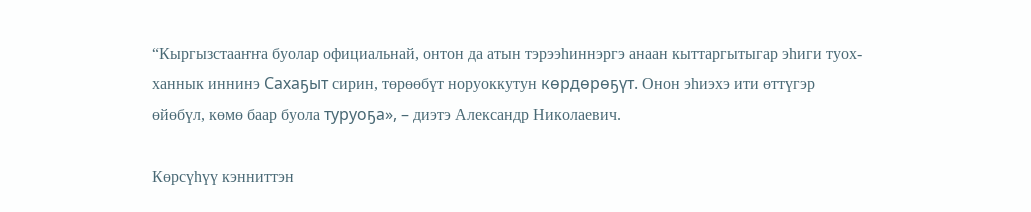“Кыргызстааҥҥа буолар официальнай, онтон да атын тэрээһиннэргэ анаан кыттаргытыгар эһиги туох-ханнык иннинэ Сахаҕыт сирин, төрөөбүт норуоккутун көрдөрөҕүт. Онон эһиэхэ ити өттүгэр өйөбүл, көмө баар буола туруоҕа», – диэтэ Александр Николаевич.

Көрсүһүү кэнниттэн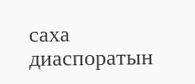саха диаспоратын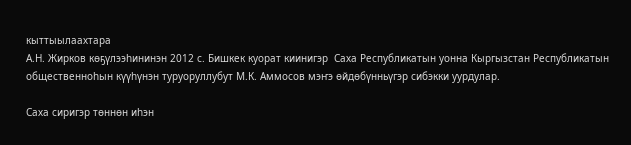кыттыылаахтара
А.Н. Жирков көҕүлээһининэн 2012 с. Бишкек куорат киинигэр  Саха Республикатын уонна Кыргызстан Республикатын общественноһын күүһүнэн туруоруллубут М.К. Аммосов мэҥэ өйдөбүнньүгэр сибэкки уурдулар.

Саха сиригэр төннөн иһэн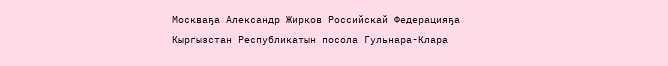Москваҕа Александр Жирков Российскай Федерацияҕа Кыргызстан Республикатын посола Гульнара-Клара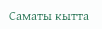Саматы кытта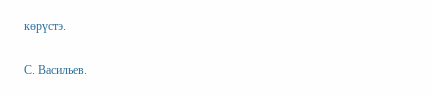көрүстэ.

С. Васильев.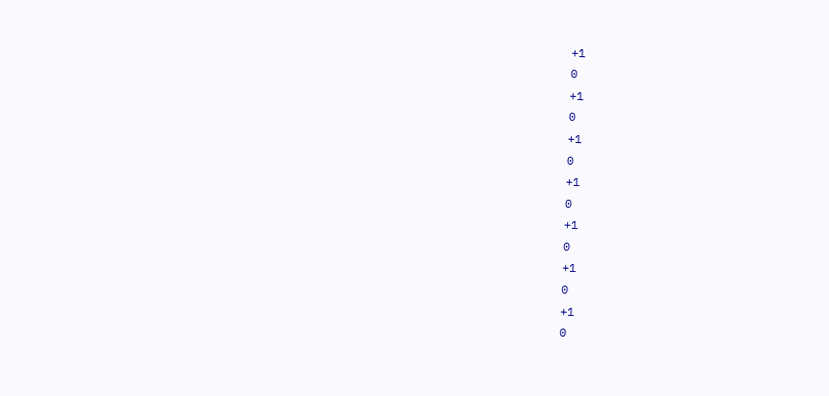+1
0
+1
0
+1
0
+1
0
+1
0
+1
0
+1
0